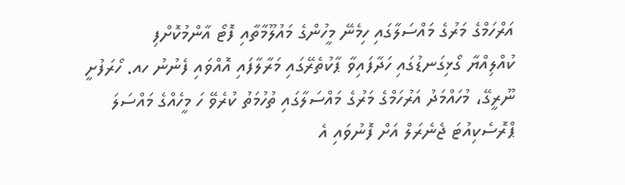އަރްހަމްގެ މަރުގެ މައްސަލާގައި ހިމެނޭ މީހުންގެ މައުލޫމާތާއި ފޮޓޯ އާންމުކޮށްފި
ކުއްލިއްޔާ ގޯޅިގަނޑުގައި ހަދާފައިވާ ޕާކުތެރޭގައި މަރާލާފައި އޮއްވައި ފެނުނު ހއ. ހޯރަފުށީ ނޫރީގޭ، މުހައްމަދު އަރުހަމްގެ މަރުގެ މައްސަލާގައި ތުހުމަތު ކުރެވޭ ހަ މީހެއްގެ މައްސަލަ ޕްރޮސެކިއުޓަ ޖެނެރަލް އަށް ފޮނުވައި އެ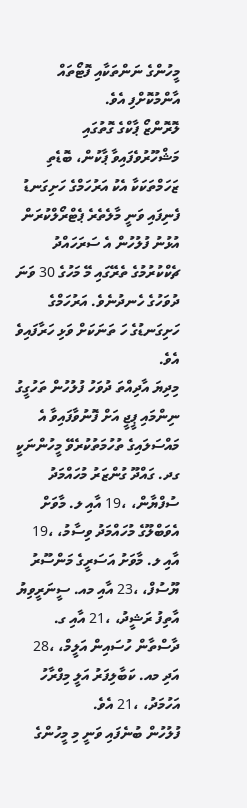މީހުންގެ ނަންތަކާއި ފޮޓޯތައް އާންމުކޮށްފި އެވެ.
ލޮރޮންޒޯ ޕާކްގެ ގޮތުގައި މަޝްހޫރުވެފައިވާ ޕާކުން، ބޮޑެތި ޒަހަމްތަކަކާ އެކު އަރުހަމްގެ ހަށިގަނޑު ފެނިފައި ވަނީ މާލެތެރެ ޕެޓްރޯލްކުރަން އުޅުނު ފުލުހުން އެ ސަރަހައްދު ޗެކްކުރުމުގެ ތެރޭގައި މޭ މަހުގެ 30 ވަނަ ދުވަހުގެ ހެނދުނެވެ. އަރުހަމްގެ ހަށިގަނޑުގެ ހަ ތަނަކަށް ވަޅި ހަރާފައިވެ އެވެ.
މިދިޔަ އާދިއްތަ ދުވަހު ފުލުހުން ތަހުގީގު ނިންމައި ޕީޖީ އަށް ފޮނުވާފައިވާ އެ މައްސަލައިގެ ތުހުމަތުކުރެވޭ މީހުންނަކީ ގދ. ގައްދޫ ގުންޒަރު މުހައްމަދު ސުފްޔާން، ،19 އާއި ލ. މާވަށް އެވަބްލޫގެ މުހައްމަދު ވިސާމު، ،19 އާއި ލ. މާވަށު އަސަރީގެ މަންސޫރު ޔޫސުފް، ،23 އާއި މއ. ސީނަރީވިޔު އާތިފު ރަޝީދު، ،21 އާއި ގ. ދާސްތާން ހުސައިން އަލީމް، ،28 އަދި މއ. ކަބާލިފަރު އަލީ މިފްރާހު އަހުމަދު، ،21 އެވެ.
ފުލުހުން ބުނެފައި ވަނީ މި މީހުންގެ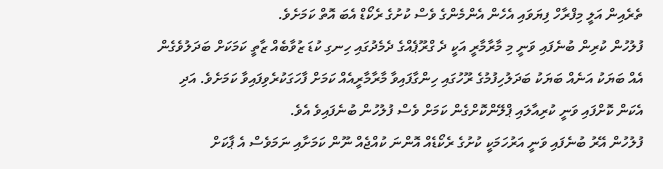ތެރެއިން އަލީ މިފްރާހް ފިޔަވައި އެހެން އެންމެންގެ ވެސް ކުށުގެ ރެކޯޑް އެބަ އޮތް ކަމަށެވެ.
ފުލުހުން ކުރިން ބުނެފައި ވަނީ މި މާރާމާރީ އަކީ ދެ ގްރޫޕެއްގެ ދެމެދުގައި ހިނގި ކުޑަ ޒުވާބެއް ޒާތީ ކަމަކަށް ބަދަލުވެގެން އެއް ބަޔަކު އަނެއް ބަޔަކު ބަދަލުހިފުމުގެ ރޫހުގައި ހިންގާފައިވާ މާރާމާރީއެއް ކަމަށް ފާހަގަކުރެވިފައިވާ ކަމަށެވެ. އަދި އެކަން ކޮށްފައި ވަނީ ކުރިއާލައި ޕްލޭންކޮށްގެން ކަމަށް ވެސް ފުލުހުން ބުނެފައިވެ އެވެ.
ފުލުހުން އޭރު ބުނެފައި ވަނީ އަރުހަމަކީ ކުށުގެ ރެކޯޑެއް އޮންނަ ކުއްޖެއް ނޫން ކަމަށާއި ނަމަވެސް އެ ޕާކަށް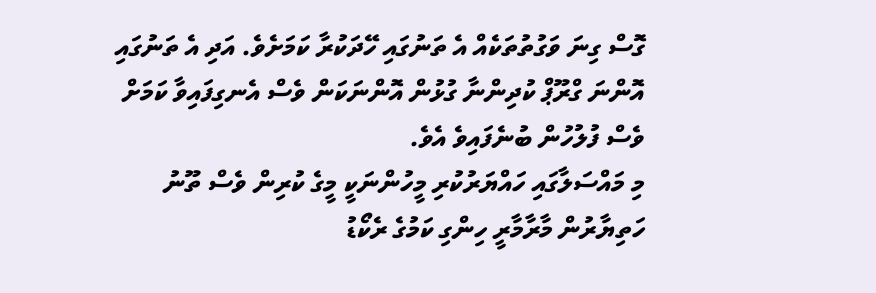ގޮސް ގިނަ ވަގުތުތަކެއް އެ ތަނުގައި ހޭދަކުރާ ކަމަށެވެ. އަދި އެ ތަނުގައި އޮންނަ ގްރޫޕް ކުދިންނާ ގުޅުން އޮންނަކަން ވެސް އެނގިފައިވާ ކަމަށް ވެސް ފުލުހުން ބުނެފައިވެ އެވެ.
މި މައްސަލާގައި ހައްޔަރުކުރި މީހުންނަކީ މީގެ ކުރިން ވެސް ތޫނު ހަތިޔާރުން މާރާމާރީ ހިންގި ކަމުގެ ރެކޯޑު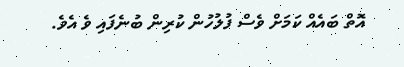އޮތް ބައެއް ކަމަށް ވެސް ފުލުހުން ކުރިން ބުނެފައި ވެ އެވެ.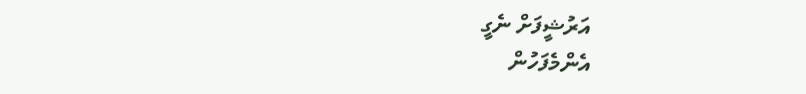އަރުޝީފަށް ނެގީ
އެންމެފަހުން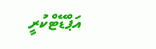އަޕްޑޭޓްކުރީ